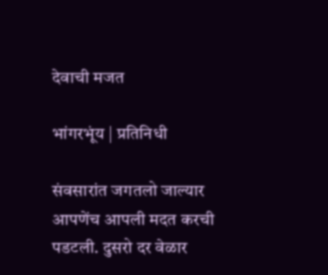देवाची मजत

भांगरभूंय | प्रतिनिधी

संवसारांत जगतलो जाल्यार आपणेंच आपली मदत करची पडटली. दुसरो दर वेळार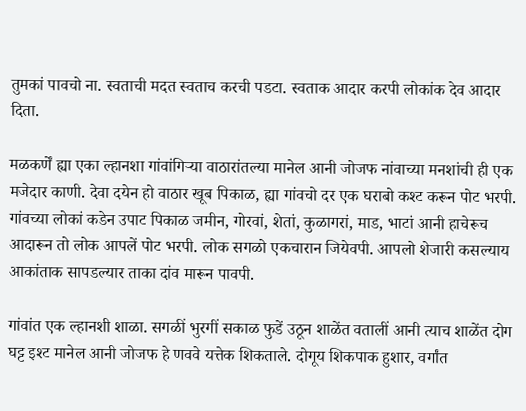तुमकां पावचो ना. स्वताची मदत स्वताच करची पडटा. स्वताक आदार करपी लोकांक देव आदार दिता.

मळकर्णें ह्या एका ल्हानशा गांवांगिऱ्या वाठारांतल्या मानेल आनी जोजफ नांवाच्या मनशांची ही एक मजेदार काणी. देवा दयेन हो वाठार खूब पिकाळ, ह्या गांवचो दर एक घराबो कश्ट करून पोट भरपी. गांवच्या लोकां कडेन उपाट पिकाळ जमीन, गोरवां, शेतां, कुळागरां, माड, भाटां आनी हाचेरूच आदारून तो लोक आपलें पोट भरपी. लोक सगळो एकचारान जियेवपी. आपलो शेजारी कसल्याय आकांताक सापडल्यार ताका दांव मारून पावपी.

गांवांत एक ल्हानशी शाळा. सगळीं भुरगीं सकाळ फुडें उठून शाळेंत वतालीं आनी त्याच शाळेंत दोग घट्ट इश्ट मानेल आनी जोजफ हे णववे यत्तेक शिकताले. दोगूय शिकपाक हुशार, वर्गांत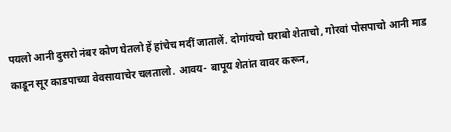पयलो आनी दुसरो नंबर कोण घेतलो हें हांचेच मदीं जातालें. दोगांयचो घराबो शेताचो, गोरवां पोसपाचो आनी माड काडून सूर काडपाच्या वेवसायाचेर चलतालो. आवय- बापूय शेतांत वावर करून,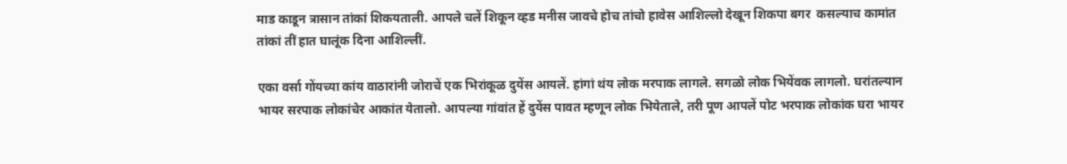माड काडून त्रासान तांकां शिकयताली. आपले चलें शिकून व्हड मनीस जावचे होच तांचो हावेस आशिल्लो देखून शिकपा बगर  कसल्याच कामांत तांकां तीं हात घालूंक दिना आशिल्लीं.

एका वर्सा गोंयच्या कांय वाठारांनी जोराचें एक भिरांकूळ दुयेंस आयलें. हांगां थंय लोक मरपाक लागले. सगळो लोक भियेंवक लागलो. घरांतल्यान भायर सरपाक लोकांचेर आकांत येतालो. आपल्या गांवांत हें दुयेंस पावत म्हणून लोक भियेताले, तरी पूण आपलें पोट भरपाक लोकांक घरा भायर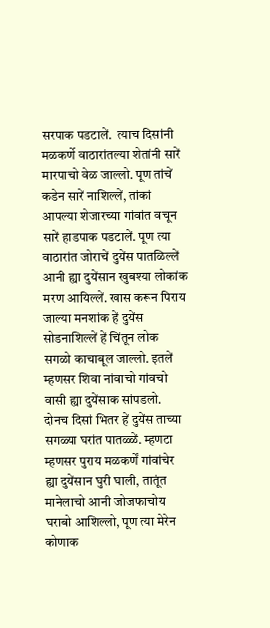सरपाक पडटालें.  त्याच दिसांनी मळकर्णे वाठारांतल्या शेतांनी सारें मारपाचो वेळ जाल्लो. पूण तांचें कडेन सारें नाशिल्लें, तांकां आपल्या शेजारच्या गांवांत वचून सारें हाडपाक पडटालें. पूण त्या वाठारांत जोराचें दुयेंस पातळिल्लें आनी ह्या दुयेंसान खुबश्या लोकांक मरण आयिल्लें. खास करून पिराय जाल्या मनशांक हें दुयेंस सोडनाशिल्लें हें चिंतून लोक सगळो काचाबूल जाल्लो. इतलें म्हणसर शिवा नांवाचो गांवचो वासी ह्या दुयेंसाक सांपडलो. दोनच दिसां भितर हें दुयेंस ताच्या सगळ्या घरांत पातळ्ळें. म्हणटा म्हणसर पुराय मळकर्णें गांवांचेर ह्या दुयेंसान घुरी घाली, तातूंत मानेलाचो आनी जोजफाचोय घराबो आशिल्लो, पूण त्या मेरेन कोणाक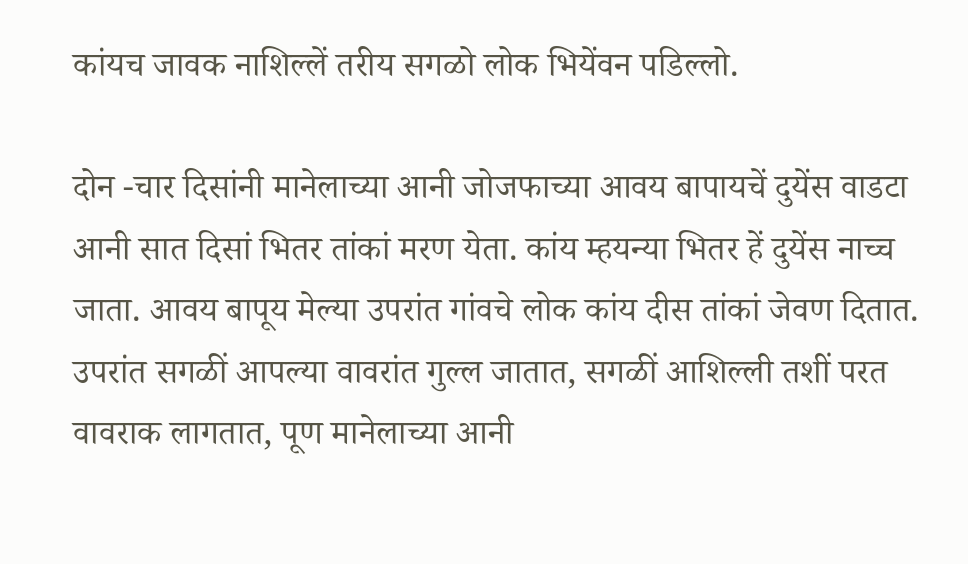कांयच जावक नाशिल्लें तरीय सगळो लोक भियेंवन पडिल्लो.

दोन -चार दिसांनी मानेलाच्या आनी जोजफाच्या आवय बापायचें दुयेंस वाडटा आनी सात दिसां भितर तांकां मरण येता. कांय म्हयन्या भितर हें दुयेंस नाच्च जाता. आवय बापूय मेल्या उपरांत गांवचे लोक कांय दीस तांकां जेवण दितात. उपरांत सगळीं आपल्या वावरांत गुल्ल जातात, सगळीं आशिल्ली तशीं परत वावराक लागतात, पूण मानेलाच्या आनी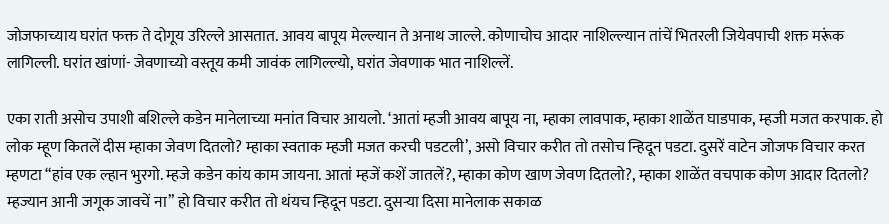जोजफाच्याय घरांत फक्त ते दोगूय उरिल्ले आसतात. आवय बापूय मेल्ल्यान ते अनाथ जाल्ले. कोणाचोच आदार नाशिल्ल्यान तांचें भितरली जियेवपाची शक्त मरूंक लागिल्ली. घरांत खांणां- जेवणाच्यो वस्तूय कमी जावंक लागिल्ल्यो, घरांत जेवणाक भात नाशिल्लें.

एका राती असोच उपाशी बशिल्ले कडेन मानेलाच्या मनांत विचार आयलो. ‘आतां म्हजी आवय बापूय ना, म्हाका लावपाक, म्हाका शाळेंत घाडपाक, म्हजी मजत करपाक. हो लोक म्हूण कितलें दीस म्हाका जेवण दितलो? म्हाका स्वताक म्हजी मजत करची पडटली’, असो विचार करीत तो तसोच न्हिदून पडटा. दुसरें वाटेन जोजफ विचार करत म्हणटा “हांव एक ल्हान भुरगो. म्हजे कडेन कांय काम जायना. आतां म्हजें कशें जातलें?, म्हाका कोण खाण जेवण दितलो?, म्हाका शाळेंत वचपाक कोण आदार दितलो? म्हज्यान आनी जगूक जावचें ना” हो विचार करीत तो थंयच न्हिदून पडटा. दुसऱ्या दिसा मानेलाक सकाळ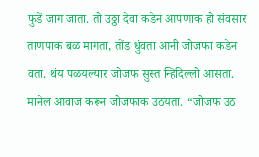फुडें जाग जाता. तो उठ्ठा देवा कडेन आपणाक हो संवसार ताणपाक बळ मागता, तोंड धुंवता आनी जोजफा कडेन वता. थंय पळयल्यार जोजफ सुस्त न्हिदिल्लो आसता. मानेल आवाज करून जोजफाक उठयता. “जोजफ उठ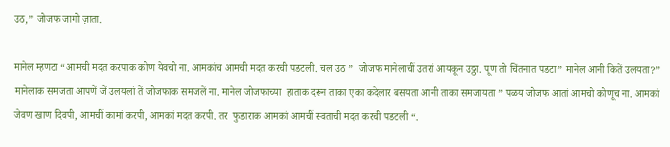उठ,” जोजफ जागो ज़ाता.

मानेल म्हणटा “आमची मदत करपाक कोण येवचो ना. आमकांच आमची मदत करची पडटली. चल उठ ”  जोजफ मानेलाचीं उतरां आयकून उठ्ठा. पूण तो चिंतनात पडटा” मानेल आनी कितें उलयता?”  मानेलाक समजता आपणें जें उलयलां तें जोजफाक समजलें ना. मानेल जोजफाच्या  हाताक दरून ताका एका कदेलार बसयता आनी ताका समजायता ” पळय जोजफ आतां आमचो कोणूच ना. आमकां जेवण खाण दिवपी, आमचीं कामां करपी, आमकां मदत करपी. तर  फुडाराक आमकां आमचीं स्वताची मदत करची पडटली “.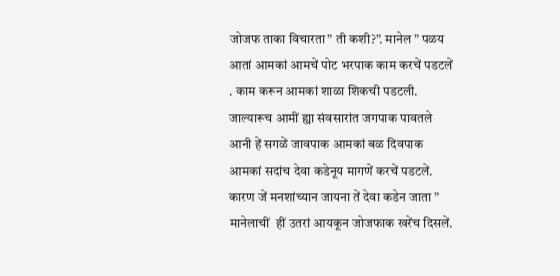जोजफ ताका विचारता” ती कशी?”. मानेल ” पळय आतां आमकां आमचें पोट भरपाक काम करचें पडटलें . काम करून आमकां शाळा शिकची पडटली. जाल्यारूच आमीं ह्या संवसारांत जगपाक पावतले आनी हें सगळें जावपाक आमकां बळ दिवपाक आमकां सदांच देवा कडेनूय मागणें करचें पडटलें. कारण जें मनशांच्यान जायना तें देवा कडेन जाता ” मानेलाचीं  हीं उतरां आयकून जोजफाक खरेंच दिसलें.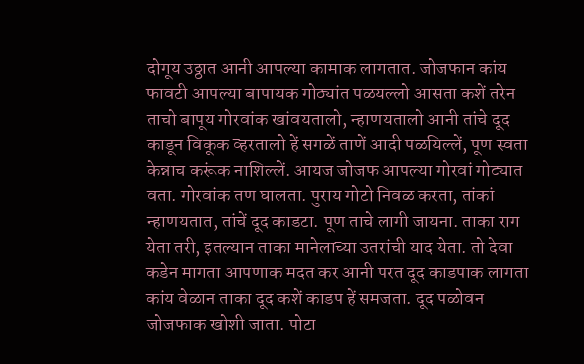दोगूय उठ्ठात आनी आपल्या कामाक लागतात. जोजफान कांय फावटी आपल्या बापायक गोठ्यांत पळयल्लो आसता कशें तरेन ताचो बापूय गोरवांक खांवयतालो, न्हाणयतालो आनी तांचे दूद काडून विकूक व्हरतालो हें सगळें ताणें आदी पळयिल्लें, पूण स्वता केन्नाच करूंक नाशिल्लें. आयज जोजफ आपल्या गोरवां गोट्यात वता. गोरवांक तण घालता. पुराय गोटो निवळ करता, तांकां न्हाणयतात, तांचें दूद काडटा. पूण ताचे लागी जायना. ताका राग येता तरी, इतल्यान ताका मानेलाच्या उतरांची याद येता. तो देवा कडेन मागता आपणाक मदत कर आनी परत दूद काडपाक लागता कांय वेळान ताका दूद कशें काडप हें समजता. दूद पळोवन जोजफाक खोशी जाता. पोटा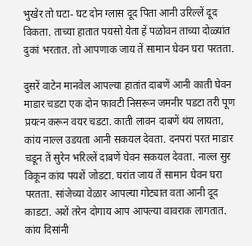भुखेर तो घटा- घट दोन ग्लास दूद पिता आनी उरिल्लें दूद विकता. ताच्या हातात पयसो येता हें पळोवन ताच्या दोळ्यांत दुकां भरतात. तो आपणाक जाय तें सामान घेवन घरा परतता.

दुसरें वाटेन मानवेल आपल्या हातांत दाबणें आनी काती घेवन माडार चडटा एक दोन फावटी निसरून जमनीर पडटा तरी पूण प्रयत्न करून वयर चडटा. काती लावन दाबणें थंय लायता, कांय नाल्ल उडयता आनी सकयल देवता. दनपरां परत माडार चडून तें सुरेन भरिल्लें दाबणें घेवन सकयल देवता. नाल्ल सुर विकून कांय पयशें जोडटा. घरांत जाय तें सामान घेवन घरा परतता. सांजेच्या वेळार आपल्या गोट्यात वता आनी दूद काडटा. अशें तरेन दोगाय आप आपल्या वावराक लागतात. कांय दिसांनी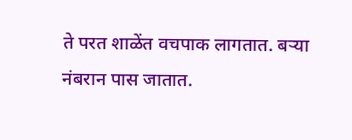ते परत शाळेंत वचपाक लागतात. बऱ्या नंबरान पास जातात.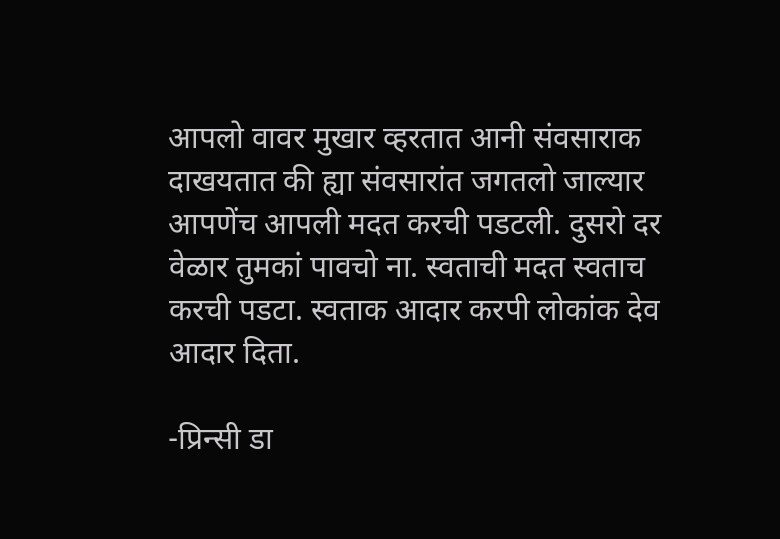आपलो वावर मुखार व्हरतात आनी संवसाराक दाखयतात की ह्या संवसारांत जगतलो जाल्यार आपणेंच आपली मदत करची पडटली. दुसरो दर वेळार तुमकां पावचो ना. स्वताची मदत स्वताच करची पडटा. स्वताक आदार करपी लोकांक देव आदार दिता.

-प्रिन्सी डा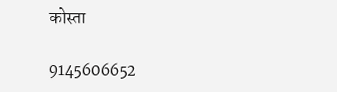कोस्ता

9145606652